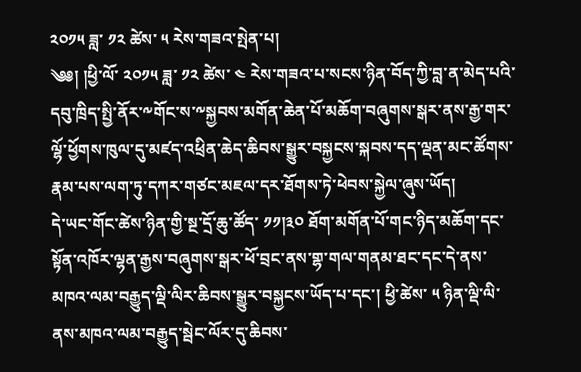༢༠༡༥ ཟླ་ ༡༢ ཚེས་ ༥ རེས་གཟའ་སྤེན་པ།
༄༅། །ཕྱི་ལོ་ ༢༠༡༥ ཟླ་ ༡༢ ཚེས་ ༤ རེས་གཟའ་པ་སངས་ཉིན་བོད་ཀྱི་བླ་ན་མེད་པའི་དབུ་ཁྲིད་སྤྱི་ནོར་༸གོང་ས་༸སྐྱབས་མགོན་ཆེན་པོ་མཆོག་བཞུགས་སྒར་ནས་རྒྱ་གར་ལྷོ་ཕྱོགས་ཁུལ་དུ་མཛད་འཕྲིན་ཆེད་ཆིབས་སྒྱུར་བསྐྱངས་སྐབས་དད་ལྡན་མང་ཚོགས་རྣམ་པས་ལག་ཏུ་དཀར་གཙང་མཇལ་དར་ཐོགས་ཏེ་ཕེབས་སྐྱེལ་ཞུས་ཡོད།
དེ་ཡང་གོང་ཚེས་ཉིན་གྱི་སྔ་དྲོ་ཆུ་ཚོད་ ༡༡།༣༠ ཐོག་མགོན་པོ་གང་ཉིད་མཆོག་དང་སྟོན་འཁོར་ལྷན་རྒྱས་བཞུགས་སྒར་ཕོ་བྲང་ནས་གྷ་གལ་གནམ་ཐང་དང་དེ་ནས་མཁའ་ལམ་བརྒྱུད་ལྡི་ལིར་ཆིབས་སྒྱུར་བསྐྱངས་ཡོད་པ་དང་། ཕྱི་ཚེས་ ༥ ཉིན་ལྡི་ལི་ནས་མཁའ་ལམ་བརྒྱུད་སྦེང་ལོར་དུ་ཆིབས་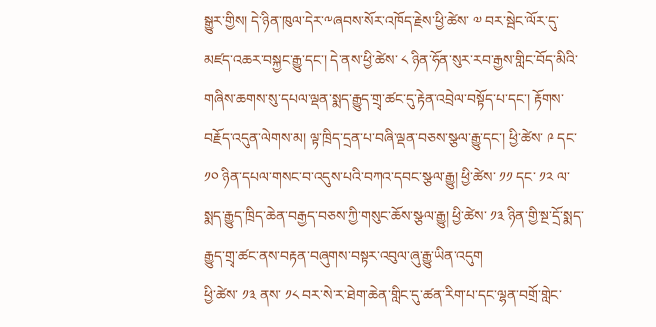སྒྱུར་གྱིས། དེ་ཉིན་ཁུལ་དེར་༸ཞབས་སོར་འཁོད་རྗེས་ཕྱི་ཚེས་ ༧ བར་སྦེང་ལོར་དུ་མཛད་འཆར་བསྐྱང་རྒྱུ་དང་། དེ་ནས་ཕྱི་ཚེས་ ༨ ཉིན་ཧོན་སུར་རབ་རྒྱས་གླིང་བོད་མིའི་གཞིས་ཆགས་སུ་དཔལ་ལྡན་སྨད་རྒྱུད་གྲྭ་ཚང་དུ་རྟེན་འབྲེལ་བསྟོད་པ་དང་། རྟོགས་བརྗོད་འདུན་ལེགས་མ། ལྟ་ཁྲིད་དྲན་པ་བཞི་ལྡན་བཅས་སྩལ་རྒྱུ་དང་། ཕྱི་ཚེས་ ༩ དང་ ༡༠ ཉིན་དཔལ་གསང་བ་འདུས་པའི་བཀའ་དབང་སྩལ་རྒྱུ། ཕྱི་ཚེས་ ༡༡ དང་ ༡༢ ལ་སྨད་རྒྱུད་ཁྲིད་ཆེན་བརྒྱད་བཅས་ཀྱི་གསུང་ཆོས་སྩལ་རྒྱུ། ཕྱི་ཚེས་ ༡༣ ཉིན་གྱི་སྔ་དྲོ་སྨད་རྒྱུད་གྲྭ་ཚང་ནས་བརྟན་བཞུགས་བསྟར་འབུལ་ཞུ་རྒྱུ་ཡིན་འདུག
ཕྱི་ཚེས་ ༡༣ ནས་ ༡༨ བར་སེ་ར་ཐེག་ཆེན་གླིང་དུ་ཚན་རིག་པ་དང་ལྷན་བགྲོ་གླེང་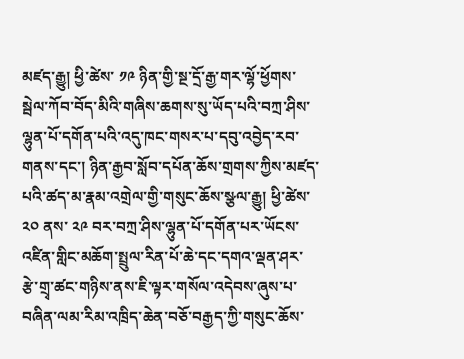མཛད་རྒྱུ། ཕྱི་ཚེས་ ༡༩ ཉིན་གྱི་སྔ་དྲོ་རྒྱ་གར་ལྷོ་ཕྱོགས་སྦེལ་ཀོབ་བོད་མིའི་གཞིས་ཆགས་སུ་ཡོད་པའི་བཀྲ་ཤིས་ལྷུན་པོ་དགོན་པའི་འདུ་ཁང་གསར་པ་དབུ་འབྱེད་རབ་གནས་དང་། ཉིན་རྒྱབ་སློབ་དཔོན་ཆོས་གྲགས་ཀྱིས་མཛད་པའི་ཚད་མ་རྣམ་འགྲེལ་གྱི་གསུང་ཆོས་སྩལ་རྒྱུ། ཕྱི་ཚེས་ ༢༠ ནས་ ༢༩ བར་བཀྲ་ཤིས་ལྷུན་པོ་དགོན་པར་ཡོངས་འཛིན་གླིང་མཆོག་སྤྲུལ་རིན་པོ་ཆེ་དང་དགའ་ལྡན་ཤར་རྩེ་གྲྭ་ཚང་གཉིས་ནས་ཇི་ལྟར་གསོལ་འདེབས་ཞུས་པ་བཞིན་ལམ་རིམ་འཁྲིད་ཆེན་བཅོ་བརྒྱད་ཀྱི་གསུང་ཆོས་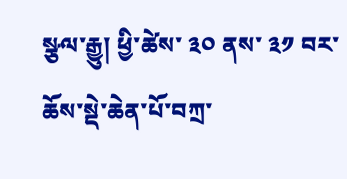སྩལ་རྒྱུ། ཕྱི་ཚེས་ ༣༠ ནས་ ༣༡ བར་ཆོས་སྡེ་ཆེན་པོ་བཀྲ་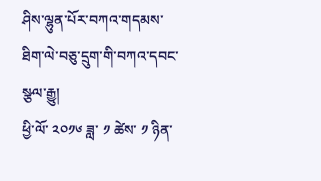ཤིས་ལྷུན་པོར་བཀའ་གདམས་ཐིག་ལེ་བཅུ་དྲུག་གི་བཀའ་དབང་སྩལ་རྒྱུ།
ཕྱི་ལོ་ ༢༠༡༦ ཟླ་ ༡ ཚེས་ ༡ ཉིན་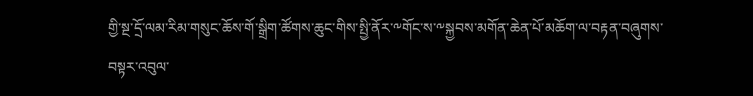གྱི་སྔ་དྲོ་ལམ་རིམ་གསུང་ཆོས་གོ་སྒྲིག་ཚོགས་ཆུང་གིས་སྤྱི་ནོར་༸གོང་ས་༸སྐྱབས་མགོན་ཆེན་པོ་མཆོག་ལ་བརྟན་བཞུགས་བསྟར་འབུལ་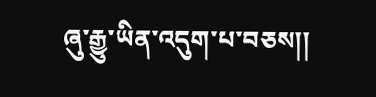ཞུ་རྒྱུ་ཡིན་འདུག་པ་བཅས།།